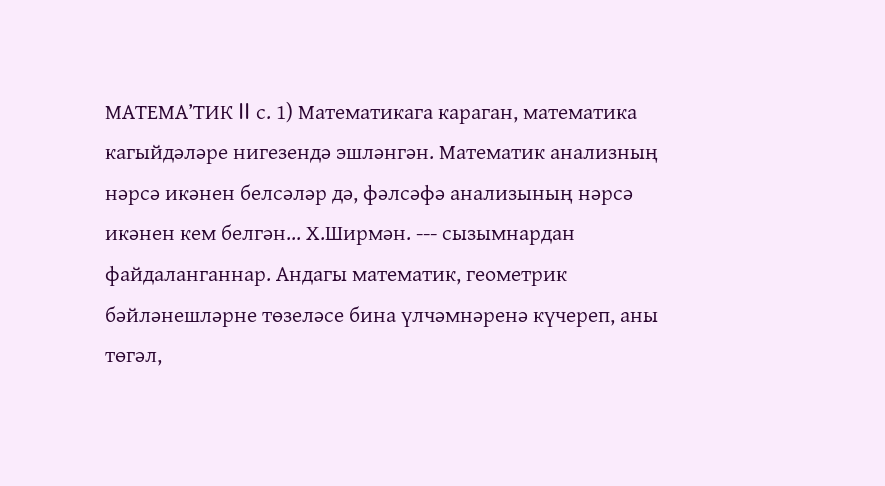МАТЕМА’ТИК II с. 1) Математикага караган, математика кагыйдәләре нигезендә эшләнгән. Математик анализның нәрсә икәнен белсәләр дә, фәлсәфә анализының нәрсә икәнен кем белгән... Х.Ширмән. --- сызымнардан файдаланганнар. Андагы математик, геометрик бәйләнешләрне төзеләсе бина үлчәмнәренә күчереп, аны төгәл,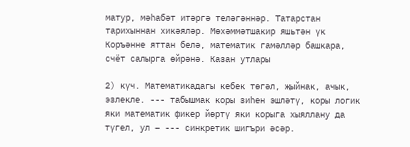матур, мәһабәт итәргә теләгәннәр. Татарстан тарихыннан хикәяләр. Мөхәммәтшакир яшьтән үк Коръәнне яттан белә, математик гамәлләр башкара, счёт салырга өйрәнә. Казан утлары

2) күч. Математикадагы кебек төгәл, җыйнак, ачык, эзлекле. --- табышмак коры зиһен эшләтү, коры логик яки математик фикер йөртү яки корыга хыяллану да түгел, ул – --- синкретик шигъри әсәр.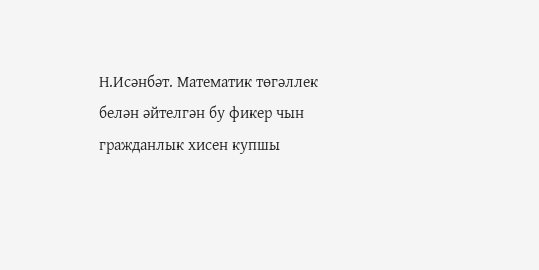Н.Исәнбәт. Математик төгәллек белән әйтелгән бу фикер чын гражданлык хисен купшы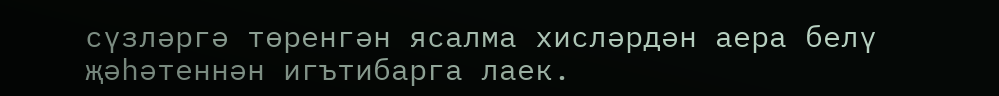сүзләргә төренгән ясалма хисләрдән аера белү җәһәтеннән игътибарга лаек.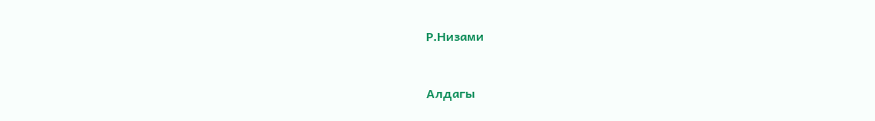Р.Низами



Алдагы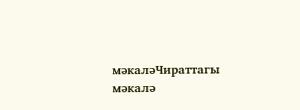мәкаләЧираттагы мәкалә